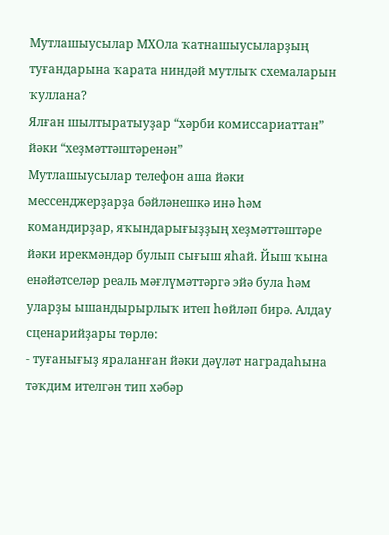Мутлашыусылар МХОла ҡатнашыусыларҙың туғандарына ҡарата ниндәй мутлыҡ схемаларын ҡуллана?
Ялған шылтыратыуҙар “хәрби комиссариаттан” йәки “хеҙмәттәштәренән”
Мутлашыусылар телефон аша йәки мессенджерҙарҙа бәйләнешкә инә һәм командирҙар, яҡындарығыҙҙың хеҙмәттәштәре йәки ирекмәндәр булып сығыш яһай. Йыш ҡына енәйәтселәр реаль мәғлүмәттәргә эйә була һәм уларҙы ышандырырлыҡ итеп һөйләп бирә. Алдау сценарийҙары төрлө:
- туғанығыҙ яраланған йәки дәүләт наградаһына тәҡдим ителгән тип хәбәр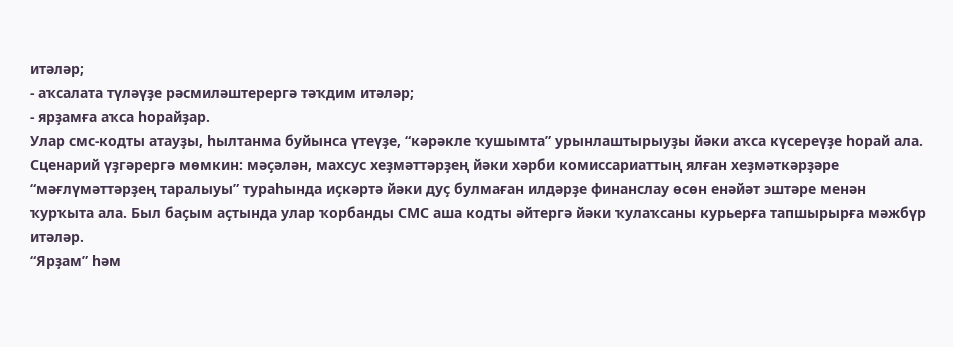итәләр;
- аҡсалата түләүҙе рәсмиләштерергә тәҡдим итәләр;
- ярҙамға аҡса һорайҙар.
Улар смс-кодты атауҙы, һылтанма буйынса үтеүҙе, “кәрәкле ҡушымта” урынлаштырыуҙы йәки аҡса күсереүҙе һорай ала.
Сценарий үҙгәрергә мөмкин: мәҫәлән, махсус хеҙмәттәрҙең йәки хәрби комиссариаттың ялған хеҙмәткәрҙәре “мәғлүмәттәрҙең таралыуы” тураһында иҫкәртә йәки дуҫ булмаған илдәрҙе финанслау өсөн енәйәт эштәре менән ҡурҡыта ала. Был баҫым аҫтында улар ҡорбанды СМС аша кодты әйтергә йәки ҡулаҡсаны курьерға тапшырырға мәжбүр итәләр.
“Ярҙам” һәм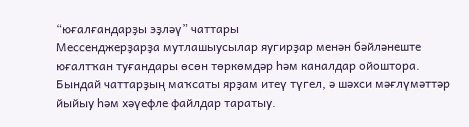“юғалғандарҙы эҙләү” чаттары
Мессенджерҙарҙа мутлашыусылар яугирҙар менән бәйләнеште юғалтҡан туғандары өсөн төркөмдәр һәм каналдар ойоштора. Бындай чаттарҙың маҡсаты ярҙам итеү түгел, ә шәхси мәғлүмәттәр йыйыу һәм хәүефле файлдар таратыу.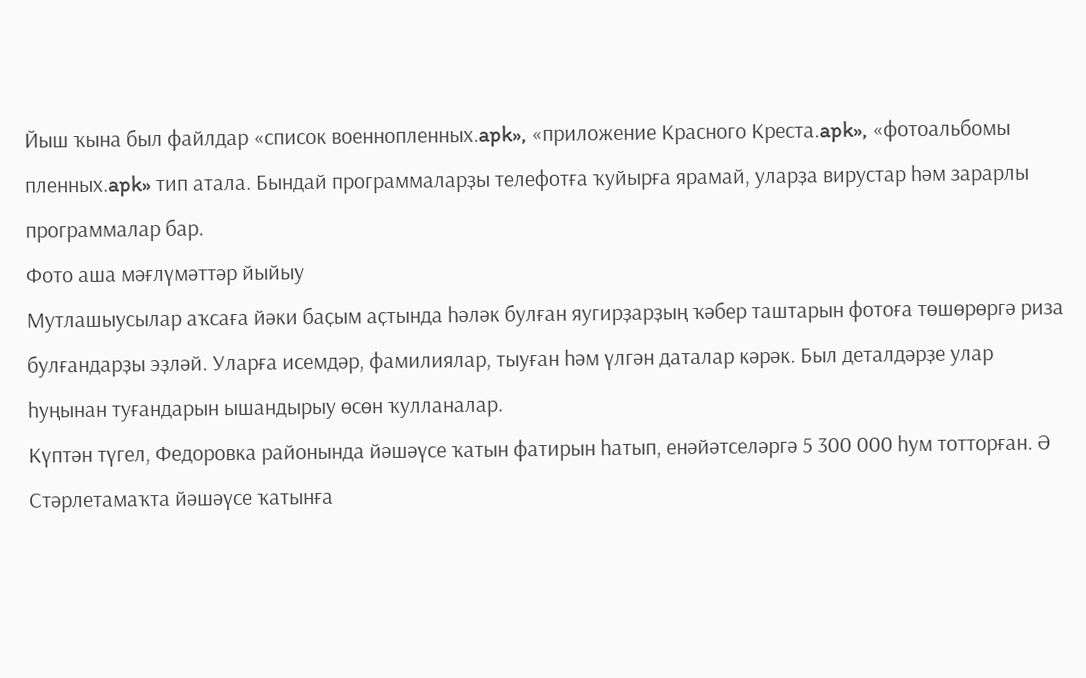Йыш ҡына был файлдар «список военнопленных.apk», «приложение Красного Креста.apk», «фотоальбомы пленных.apk» тип атала. Бындай программаларҙы телефотға ҡуйырға ярамай, уларҙа вирустар һәм зарарлы программалар бар.
Фото аша мәғлүмәттәр йыйыу
Мутлашыусылар аҡсаға йәки баҫым аҫтында һәләк булған яугирҙарҙың ҡәбер таштарын фотоға төшөрөргә риза булғандарҙы эҙләй. Уларға исемдәр, фамилиялар, тыуған һәм үлгән даталар кәрәк. Был деталдәрҙе улар һуңынан туғандарын ышандырыу өсөн ҡулланалар.
Күптән түгел, Федоровка районында йәшәүсе ҡатын фатирын һатып, енәйәтселәргә 5 300 000 һум тотторған. Ә Стәрлетамаҡта йәшәүсе ҡатынға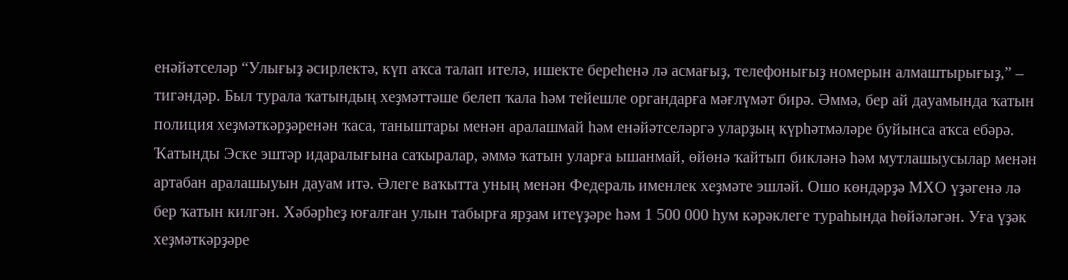енәйәтселәр “Улығыҙ әсирлектә, күп аҡса талап ителә, ишекте береһенә лә асмағыҙ, телефонығыҙ номерын алмаштырығыҙ,” – тигәндәр. Был турала ҡатындың хеҙмәттәше белеп ҡала һәм тейешле органдарға мәғлүмәт бирә. Әммә, бер ай дауамында ҡатын полиция хеҙмәткәрҙәренән ҡаса, таныштары менән аралашмай һәм енәйәтселәргә уларҙың күрһәтмәләре буйынса аҡса ебәрә. Ҡатынды Эске эштәр идаралығына саҡыралар, әммә ҡатын уларға ышанмай, өйөнә ҡайтып бикләнә һәм мутлашыусылар менән артабан аралашыуын дауам итә. Әлеге ваҡытта уның менән Федераль именлек хеҙмәте эшләй. Ошо көндәрҙә МХО үҙәгенә лә бер ҡатын килгән. Хәбәрһеҙ юғалған улын табырға ярҙам итеүҙәре һәм 1 500 000 һум кәрәклеге тураһында һөйәләгән. Уға үҙәк хеҙмәткәрҙәре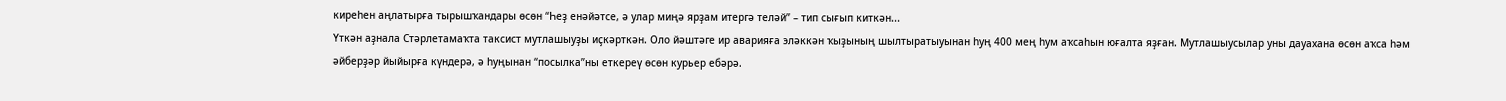киреһен аңлатырға тырышҡандары өсөн “Һеҙ енәйәтсе, ә улар миңә ярҙам итергә теләй” – тип сығып киткән...
Үткән аҙнала Стәрлетамаҡта таксист мутлашыуҙы иҫкәрткән. Оло йәштәге ир аварияға эләккән ҡыҙының шылтыратыуынан һуң 400 мең һум аҡсаһын юғалта яҙған. Мутлашыусылар уны дауахана өсөн аҡса һәм әйберҙәр йыйырға күндерә, ә һуңынан “посылка”ны еткереү өсөн курьер ебәрә.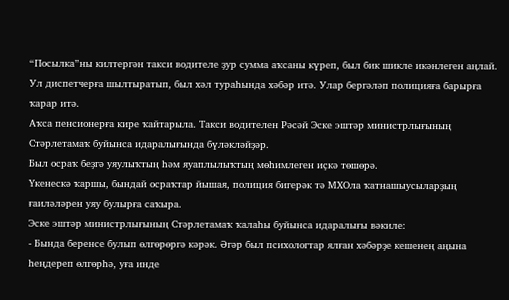“Посылка”ны килтергән такси водителе ҙур сумма аҡсаны күреп, был бик шикле икәнлеген аңлай. Ул диспетчерға шылтыратып, был хәл тураһында хәбәр итә. Улар бергәләп полицияға барырға ҡарар итә.
Аҡса пенсионерға кире ҡайтарыла. Такси водителен Рәсәй Эске эштәр министрлығының Стәрлетамаҡ буйынса идаралығында бүләкләйҙәр.
Был осраҡ беҙгә уяулыҡтың һәм яуаплылыҡтың мөһимлеген иҫкә төшөрә.
Үкенескә ҡаршы, бындай осраҡтар йышая, полиция бигерәк тә МХОла ҡатнашыусыларҙың ғаиләләрен уяу булырға саҡыра.
Эске эштәр министрлығының Стәрлетамаҡ ҡалаһы буйынса идаралығы вәкиле:
- Бында беренсе булып өлгөрөргә кәрәк. Әгәр был психологтар ялған хәбәрҙе кешенең аңына һеңдереп өлгөрһә, уға инде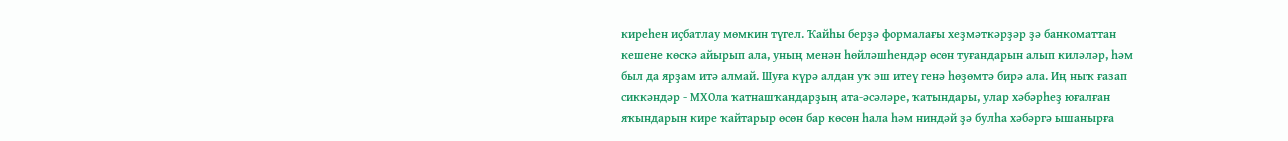киреһен иҫбатлау мөмкин түгел. Ҡайһы берҙә формалағы хеҙмәткәрҙәр ҙә банкоматтан кешене көскә айырып ала, уның менән һөйләшһендәр өсөн туғандарын алып киләләр, һәм был да ярҙам итә алмай. Шуға күрә алдан уҡ эш итеү генә һөҙөмтә бирә ала. Иң ныҡ ғазап сиккәндәр - МХОла ҡатнашҡандарҙың ата-әсәләре, ҡатындары, улар хәбәрһеҙ юғалған яҡындарын кире ҡайтарыр өсөн бар көсөн һала һәм ниндәй ҙә булһа хәбәргә ышанырға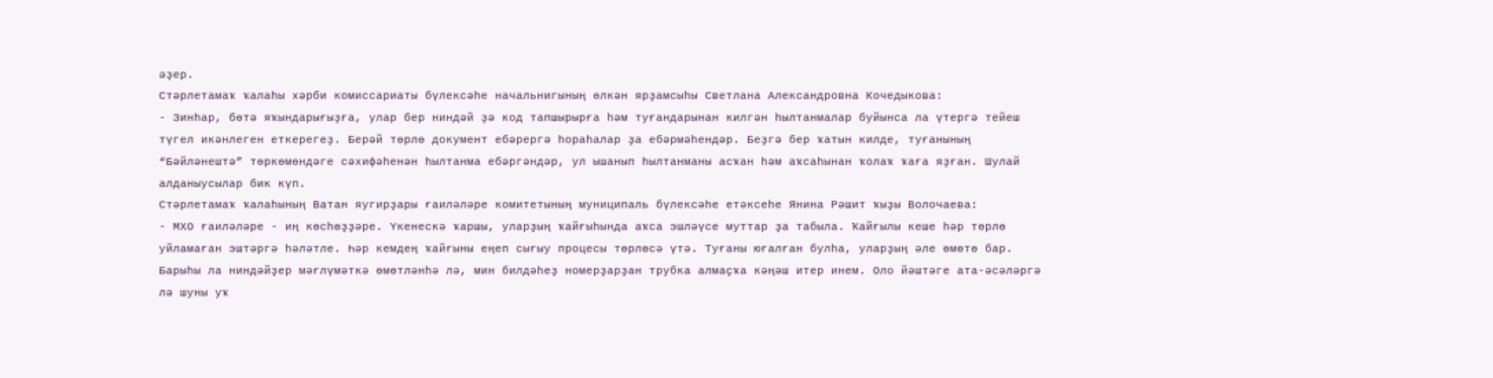әҙер.
Стәрлетамаҡ ҡалаһы хәрби комиссариаты бүлексәһе начальнигының өлкән ярҙамсыһы Светлана Александровна Кочедыкова:
- Зинһар, бөтә яҡындарығыҙға, улар бер ниндәй ҙә код тапшырырға һәм туғандарынан килгән һылтанмалар буйынса ла үтергә тейеш түгел икәнлеген еткерегеҙ. Берәй төрлө документ ебәрергә һораһалар ҙа ебәрмәһендәр. Беҙгә бер ҡатын килде, туғанының “Бәйләнештә” төркөмөндәге сәхифәһенән һылтанма ебәргәндәр, ул ышанып һылтанманы асҡан һәм аҡсаһынан ҡолаҡ ҡаға яҙған. Шулай алданыусылар бик күп.
Стәрлетамаҡ ҡалаһының Ватан яугирҙары ғаиләләре комитетының муниципаль бүлексәһе етәксеһе Янина Рәшит ҡыҙы Волочаева:
- МХО ғаиләләре - иң көсһөҙҙәре. Үкенескә ҡаршы, уларҙың ҡайғыһында аҡса эшләүсе муттар ҙа табыла. Ҡайғылы кеше һәр төрлө уйламаған эштәргә һәләтле. Һәр кемдең ҡайғыны еңеп сығыу процесы төрлөсә үтә. Туғаны юғалған булһа, уларҙың әле өмөтө бар. Барыһы ла ниндәйҙер мәғлүмәткә өмөтләнһә лә, мин билдәһеҙ номерҙарҙан трубка алмаҫҡа кәңәш итер инем. Оло йәштәге ата-әсәләргә лә шуны уҡ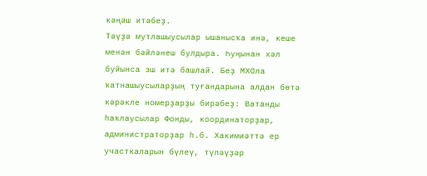кәңәш итәбеҙ.
Тәүҙә мутлашыусылар ышанысҡа инә, кеше менән бәйләнеш булдыра. Һуңынан хәл буйынса эш итә башлай. Беҙ МХОла ҡатнашыусыларҙың туғандарына алдан бөтә кәрәкле номерҙарҙы бирәбеҙ: Ватанды һаҡлаусылар Фонды, координаторҙар, администраторҙар һ.б. Хакимиәттә ер участкаларын бүлеү, түләүҙәр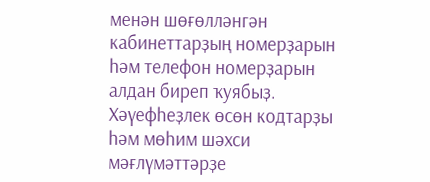менән шөғөлләнгән кабинеттарҙың номерҙарын һәм телефон номерҙарын алдан биреп ҡуябыҙ. Хәүефһеҙлек өсөн кодтарҙы һәм мөһим шәхси мәғлүмәттәрҙе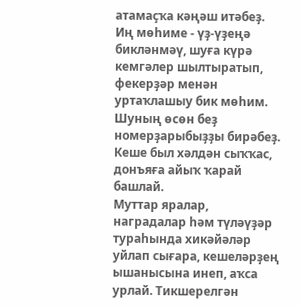атамаҫҡа кәңәш итәбеҙ.
Иң мөһиме - үҙ-үҙеңә бикләнмәү, шуға күрә кемгәлер шылтыратып, фекерҙәр менән уртаҡлашыу бик мөһим. Шуның өсөн беҙ номерҙарыбыҙҙы бирәбеҙ. Кеше был хәлдән сыҡҡас, донъяға айыҡ ҡарай башлай.
Муттар яралар, наградалар һәм түләүҙәр тураһында хикәйәләр уйлап сығара, кешеләрҙең ышанысына инеп, аҡса урлай. Тикшерелгән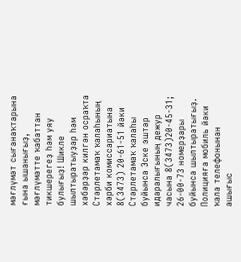мәғлүмәт сығанаҡтарына ғына ышанығыҙ, мәғлүмәтте ҡабаттан тикшерегеҙ һәм уяу булығыҙ! Шикле шылтыратыуҙар һәм хәбәрҙәр килгән осраҡта Стәрлетамаҡ ҡалаһының хәрби комиссариатына 8(3473) 20-61-51 йәки Стәрлетамаҡ ҡалаһы буйынса Эске эштәр идаралығының дежур часына 8(3473)20-45-31; 26-00-73 номерҙары буйынса шылтыратығыҙ. Полицияға мобиль йәки ҡала телефонынан ашығыс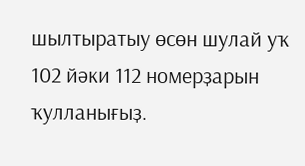шылтыратыу өсөн шулай уҡ 102 йәки 112 номерҙарын ҡулланығыҙ.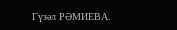Гүзәл РӘМИЕВА.